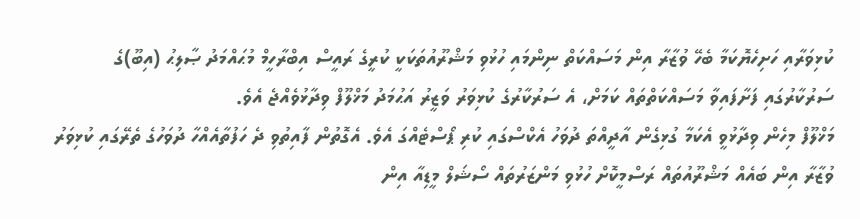ކުޅިވަރާއި ހަށިހެޔޮކަމާ ބެހޭ ވުޒާރާ އިން މަސައްކަތް ނިންމައި ހުޅުވި މަޝްރޫއުތަކަކީ ކުރީގެ ރައީސް އިބްރާހީމް މުޙައްމަދު ޞާލިޙު (އިބޫ)ގެ ސަރުކާރުގައި ފަށާފައިވާ މަސައްކަތްތައް ކަމަށް، އެ ސަރުކާރުގެ ކުޅިވަރު ވަޒީރު އަޙުމަދު މަޚްލޫފް ވިދާޅުވެއްޖެ އެވެ.
މަޚްލޫފް މިހެން ވިދާޅުވީ އެކަމާ ގުޅިގެން އާދީއްތަ ދުވަހު އެކްސްގައި ކުރި ޕޯސްޓެއްގަ އެވެ. އެގޮތުން ފާއިތުވި ދެ ހަފުތާއެއްހާ ދުވަހުގެ ތެރޭގައި ކުޅިވަރު ވުޒާރާ އިން ބައެއް މަޝްރޫއުތައް ރަސްމީކޮށް ހުޅުވި މަންޒަރުތައް ސޯޝަލް މީޑިއާ އިން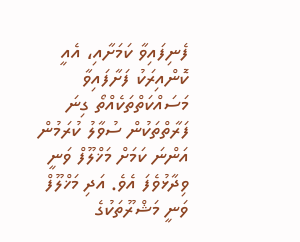ފެނިފައިވާ ކަމަށާއި، އެއީ ކޮންއިރަކު ފަށާފައިވާ މަސައްކަތްތަކެއްތޯ ގިނަ ފަރާތްތަކުން ސުވާލު ކުރަމުން އަންނަ ކަމަށް މަޚްލޫފް ވަނީ ވިދާޅުވެފަ އެވެ. އަދި މަޚްލޫފް ވަނީ މަޝްރޫތަކުގެ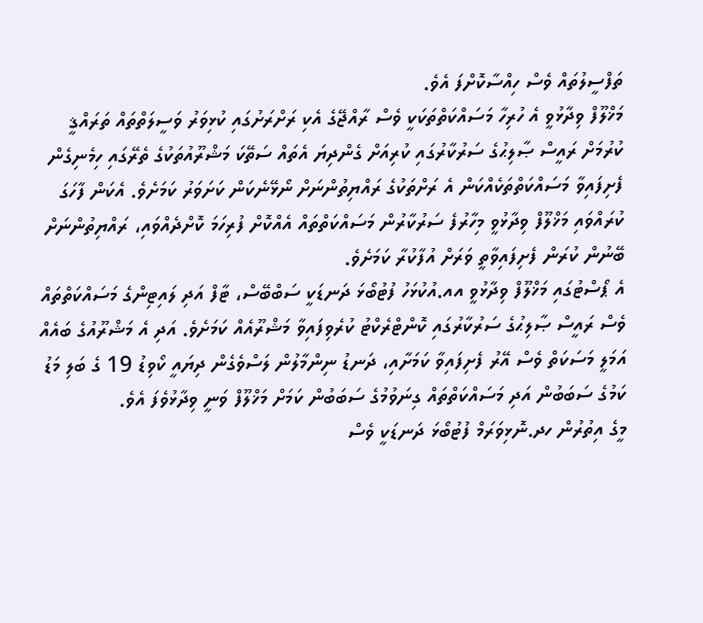ތަފްސީލުތައް ވެސް ހިއްސާކޮށްފަ އެވެ.
މަޚްލޫފް ވިދާޅުވީ އެ ހުރިހާ މަސައްކަތްތަކަކީ ވެސް ރާއްޖޭގެ އެކި ރަށްރަށުގައި ކުޅިވަރު ވަސީލަތްތައް ތަރައްޤީ ކުރުމަށް ރައީސް ޞާލިޙުގެ ސަރުކާރުގައި ކުރިއަށް ގެންދިޔަ އެތައް ސަތޭކަ މަޝްރޫއުތަކުގެ ތެރޭގައި ހިމެނިގެން ފެށިފައިވާ މަސައްކަތްތަކެއްކަން އެ ރަށްތަކުގެ ރައްޔިތުންނަށް ނޯޅޭނެކަން ކަށަވަރު ކަމަށެވެ. އެކަން ފާހަގަ ކުރައްވައި މަޚްލޫފް ވިދާޅުވީ މިހާރުފެ ސަރުކާރުން މަސައްކަތްތައް އެއްކޮށް ފުރިހަމަ ކޮށްދެއްވައި، ރައްޔިތުންނަށް ބޭނުން ކުރަން ފެށިފައިވާތީ ވަރަށް އުފާކުރާ ކަމަށެވެ.
އެ ޕޯސްޓުގައި މަޚްލޫފް ވިދާޅުވީ އއ.އުކުޅަހު ފުޓުބޯޅަ ދަނޑަކީ ސަބްބޭސް، ޓާފް އަދި ލައިޓިންގެ މަސައްކަތްތައް ވެސް ރައީސް ޞާލިޙުގެ ސަރުކާރުގައި ކޮންޓްރެކްޓު ކުރެވިފައިވާ މަޝްރޫއެއް ކަމަށެވެ. އަދި އެ މަޝްރޫއުގެ ބައެއް އަމަލީ މަސަކަތް ވެސް އޭރު ފެށިފައިވާ ކަމަށާއި، ދަނޑު ނިންމާލުން ލަސްވެގެން ދިޔައީ ކޯވިޑު 19 ގެ ބަލި މަޑު ކަމުގެ ސަބަބުން އަދި މަސައްކަތްތައް ގިނަވުމުގެ ސަބަބުން ކަމަށް މަޚްލޫފް ވަނީ ވިދާޅުވެފަ އެވެ.
މީގެ އިތުރުން ހދ.ނޮޅިވަރަމް ފުޓުބޯޅަ ދަނޑަކީ ވެސް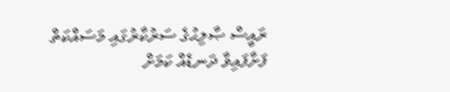ރައީސް ޞާލިޙުގެ ސަރުކާރުގައި މަސައްކަތް ފަށާފައިވާ ދަނޑެއް ކަމަށް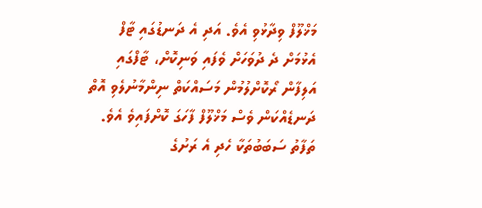މަޚްލޫފް ވިދާޅުވި އެވެ. އަދި އެ ދަނޑުގައި ޓާފް އެޅުމަށް ދެ ދުވަހަށް ވެފައި ވަނިކޮށް، ޓާފްގައި އަލިފާން ރޯކޮށްލުމުން މަސައްކަތް ނިންމާނުލެވި އޮތް ދަނޑެއްކަން ވެސް މަޚްލޫފް ފާހަގަ ކޮށްފައިވެ އެވެ. ތަފާތު ސަބަބުތަކާ ހެދި އެ ރަށުގެ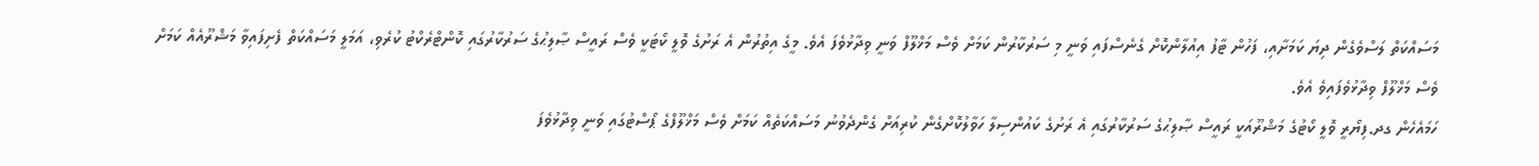މަސައްކަތް ލަސްވެގެން ދިޔަ ކަމަށާއި، ފަހުން ޓާފު އިއުލާންކޮށް ގެނެސްފައި ވަނީ މި ސަރުކާރުން ކަމަށް ވެސް މަޚްލޫފް ވަނީ ވިދާޅުވެފަ އެވެ. މީގެ އިތުރުން އެ ރަށުގެ ވޮލީ ކޯޓަކީ ވެސް ރައީސް ޞާލިޙުގެ ސަރުކާރުގައި ކޮންޓްރެކްޓު ކުރެވި، އަމަލީ މަސައްކަތް ފެށިފައިވާ މަޝްރޫއެއް ކަމަށް ވެސް މަޚްލޫފް ވިދާޅުވެފައިވެ އެވެ.
ހަމައެހެން ގދ.ފިޔޯރީ ވޮލީ ކޯޓުގެ މަޝްރޫއަކީ ރައީސް ޞާލިޙުގެ ސަރުކާރުގައި އެ ރަށުގެ ކައުންސިލާ ހަވާލުކޮށްގެން ކުރިއަށް ގެންދެވުނު މަސައްކަތެއް ކަމަށް ވެސް މަޚްލޫފްގެ ޕޯސްޓުގައި ވަނީ ވިދާޅުވެފަ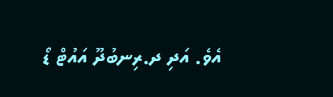އެވެ. އަދި ދ.ރިނބުދޫ އައުޓް ޑޯ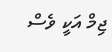ޖިމް އަކީ ވެސް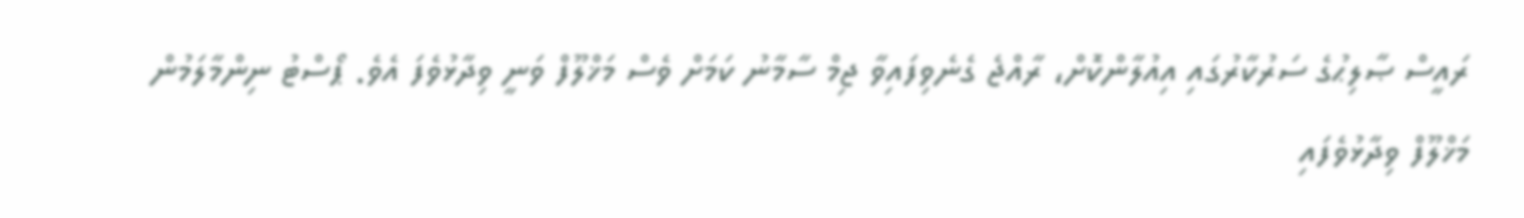ރައީސް ޞާލިޙުގެ ސަރުކާރުގައި އިއުލާންކޮށް، ރާއްޖެ ގެނެވިފައިވާ ޖިމް ސާމާނު ކަމަށް ވެސް މަޚްލޫފް ވަނީ ވިދާޅުވެފަ އެވެ. ޕޯސްޓު ނިންމާލަމުން މަޚްލޫފް ވިދާޅުވެފައި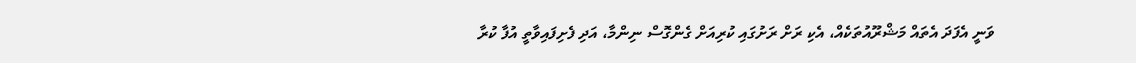ވަނީ އެފަދަ އެތައް މަޝްރޫއުތަކެއް، އެކި ރަށް ރަށުގައި ކުރިއަށް ގެންގޮސް ނިންމާ، އަދި ފެށިފައިވާތީ އުފާ ކުރާ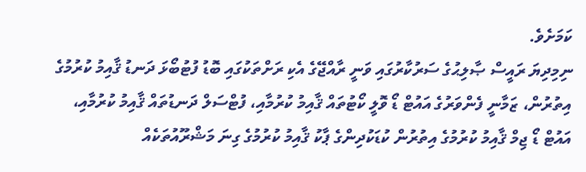ކަމަށެވެ.
ނިމިދިޔަ ރައީސް ޞާލިޙުގެ ސަރުކާރުގައި ވަނީ ރާއްޖޭގެ އެކި ރަށްތަކުގައި ބޮޑު ފުޓުބޯޅަ ދަނޑު ޤާއިމު ކުރުމުގެ އިތުރުން، ޒަމާނީ ފެންވަރުގެ އައުޓް ޑޯ ވޮލީ ކޯޓުތައް ޤާއިމު ކުރުމާއި، ފުޓްސަލް ދަނޑުތައް ޤާއިމު ކުރުމާއި، އައުޓް ޑޯ ޖިމް ޤާއިމު ކުރުމުގެ އިތުރުން ކުޑަކުދިންގެ ޕާކު ޤާއިމު ކުރުމުގެ ގިނަ މަޝްރޫއުތަކެއް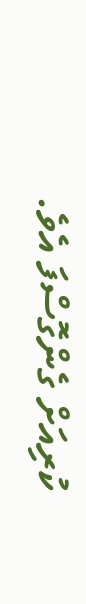ކުރިއަށް ގެންގޮސްފަ އެވެ.